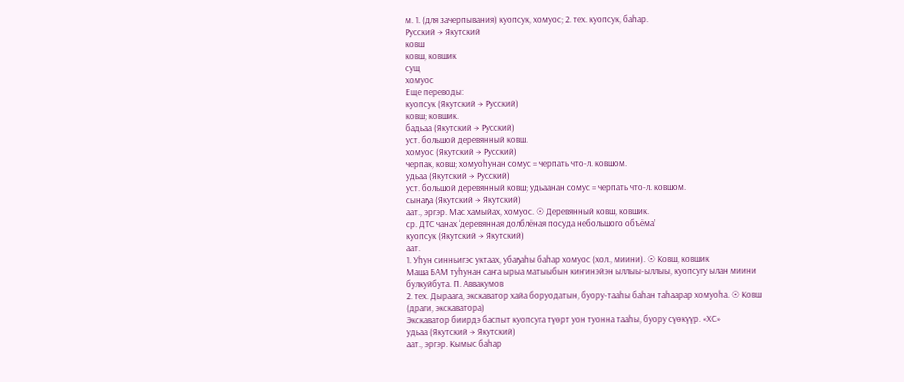м. 1. (для зачерпывания) куопсук, хомуос; 2. тех. куопсук, баһар.
Русский → Якутский
ковш
ковш, ковшик
сущ
хомуос
Еще переводы:
куопсук (Якутский → Русский)
ковш; ковшик.
бадьаа (Якутский → Русский)
уст. большой деревянный ковш.
хомуос (Якутский → Русский)
черпак, ковш; хомуоһунан сомус = черпать что-л. ковшом.
удьаа (Якутский → Русский)
уст. большой деревянный ковш; удьаанан сомус = черпать что-л. ковшом.
сынаҕа (Якутский → Якутский)
аат., эргэр. Мас хамыйах, хомуос. ☉ Деревянный ковш, ковшик.
ср. ДТС чанах ‘деревянная долблёная посуда небольшого объёма’
куопсук (Якутский → Якутский)
аат.
1. Уһун синньигэс уктаах, убаҕаһы баһар хомуос (хол., миини). ☉ Ковш, ковшик
Маша БАМ туһунан саҥа ырыа матыыбын киҥинэйэн ыллыы-ыллыы, куопсугу ылан миини булкуйбута. П. Аввакумов
2. тех. Дыраага, экскаватор хайа боруодатын, буору-тааһы баһан таһаарар хомуоһа. ☉ Ковш (драги, экскаватора)
Экскаватор биирдэ баспыт куопсуга түөрт уон туонна тааһы, буору сүөкүүр. «ХС»
удьаа (Якутский → Якутский)
аат., эргэр. Кымыс баһар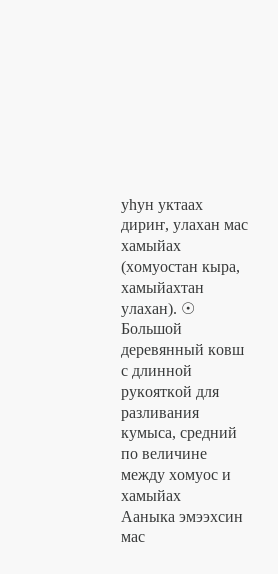уһун уктаах дириҥ, улахан мас хамыйах (хомуостан кыра, хамыйахтан улахан). ☉ Большой деревянный ковш с длинной рукояткой для разливания кумыса, средний по величине между хомуос и хамыйах
Ааныка эмээхсин мас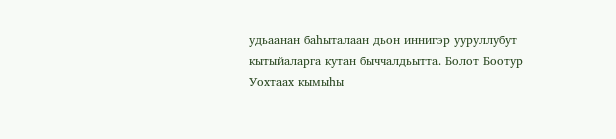удьаанан баһыталаан дьон иннигэр ууруллубут кытыйаларга кутан быччалдьытта. Болот Боотур
Уохтаах кымыһы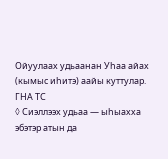Ойуулаах удьаанан Уһаа айах (кымыс иһитэ) аайы куттулар. ГНА ТС
◊ Сиэллээх удьаа — ыһыахха эбэтэр атын да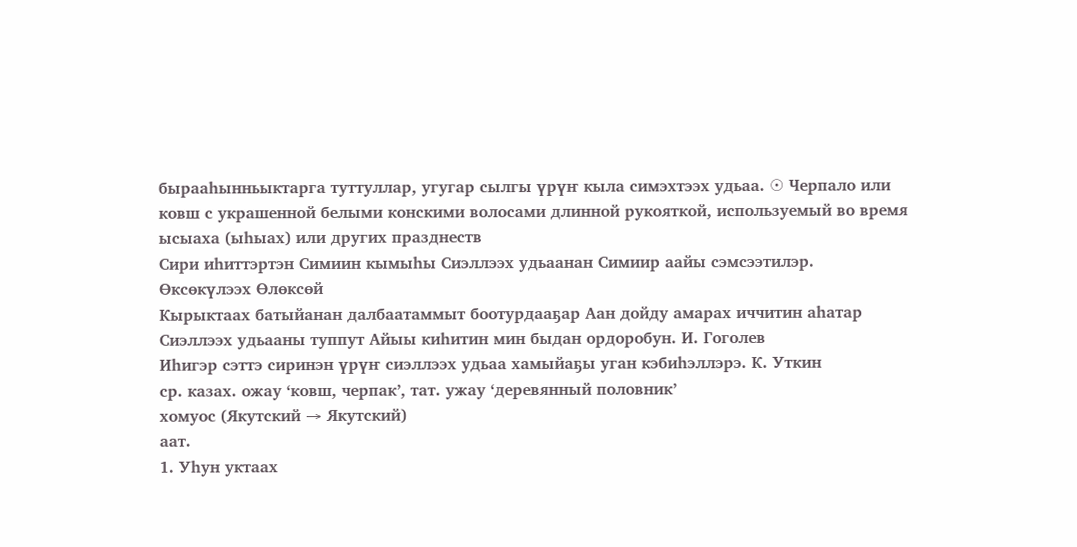бырааһынньыктарга туттуллар, угугар сылгы үрүҥ кыла симэхтээх удьаа. ☉ Черпало или ковш с украшенной белыми конскими волосами длинной рукояткой, используемый во время ысыаха (ыһыах) или других празднеств
Сири иһиттэртэн Симиин кымыһы Сиэллээх удьаанан Симиир аайы сэмсээтилэр. Өксөкүлээх Өлөксөй
Кырыктаах батыйанан далбаатаммыт боотурдааҕар Аан дойду амарах иччитин аһатар Сиэллээх удьааны туппут Айыы киһитин мин быдан ордоробун. И. Гоголев
Иһигэр сэттэ сиринэн үрүҥ сиэллээх удьаа хамыйаҕы уган кэбиһэллэрэ. К. Уткин
ср. казах. ожау ‘ковш, черпак’, тат. ужау ‘деревянный половник’
хомуос (Якутский → Якутский)
аат.
1. Уһун уктаах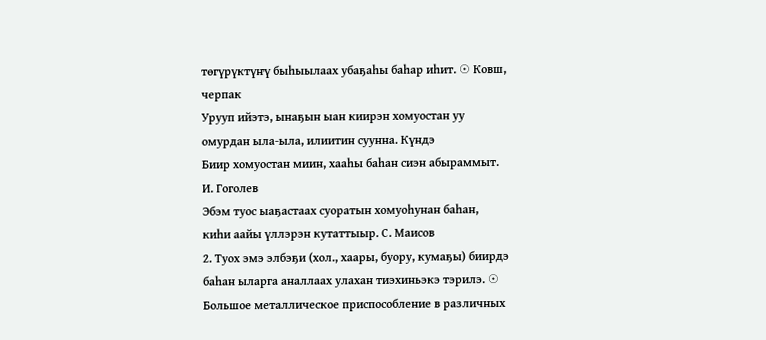төгүрүктүҥү быһыылаах убаҕаһы баһар иһит. ☉ Ковш, черпак
Урууп ийэтэ, ынаҕын ыан киирэн хомуостан уу омурдан ыла-ыла, илиитин суунна. Күндэ
Биир хомуостан миин, хааһы баһан сиэн абыраммыт. И. Гоголев
Эбэм туос ыаҕастаах суоратын хомуоһунан баһан, киһи аайы үллэрэн кутаттыыр. С. Маисов
2. Туох эмэ элбэҕи (хол., хаары, буору, кумаҕы) биирдэ баһан ыларга аналлаах улахан тиэхиньэкэ тэрилэ. ☉ Большое металлическое приспособление в различных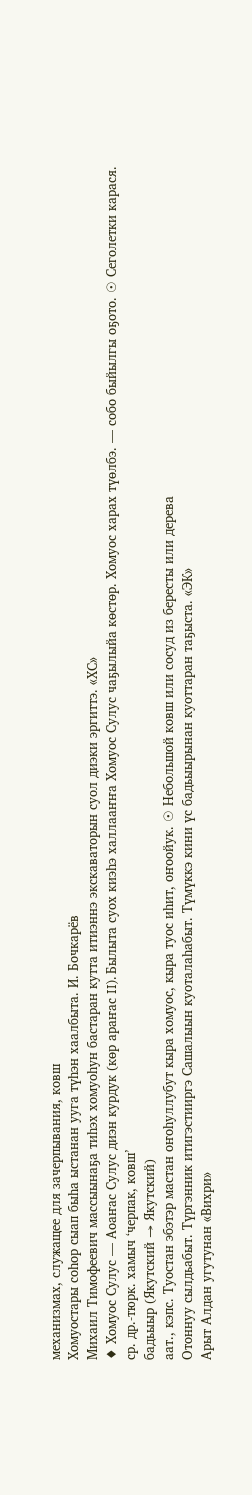механизмах, служащее для зачерпывания, ковш
Хомуостары соһор сыап быһа ыстанан ууга түһэн хаалбыта. И. Бочкарёв
Михаил Тимофеевич массыынаҕа тиһэх хомуоһун бастаран кутта итиэннэ экскаваторын суол диэки эргиттэ. «ХС»
♦ Хомуос Сулус — Аоаҥас Сулус диэн курдук (көр араҥас II). Былыта суох киэһэ халлааҥҥа Хомуос Сулус чаҕылыйа көстөр. Хомуос харах түөлбэ. — собо быйылгы оҕото. ☉ Сеголетки карася.
ср. др.-тюрк. хамыч ‘черпак, ковш’
бадьыыр (Якутский → Якутский)
аат., кэпс. Туостан эбэтэр мастан оҥоһуллубут кыра хомуос, кыра туос иһит, оҥоойук. ☉ Небольшой ковш или сосуд из бересты или дерева
Отоннуу сылдьабыт. Түргэнник итигэстииргэ Сашалыын куоталаһабыт. Түмүккэ кини үс бадьыырынан куоттаран таҕыста. «ЭК»
Арыт Алдан угутунан «Вихри»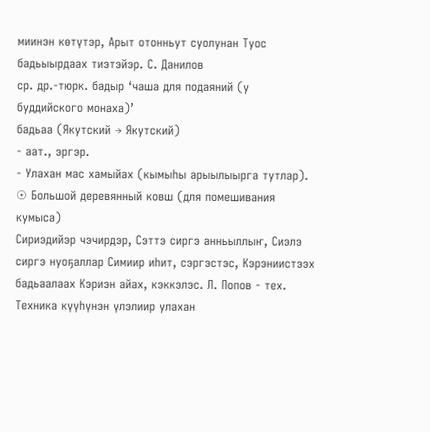миинэн көтүтэр, Арыт отонньут суолунан Туос бадьыырдаах тиэтэйэр. С. Данилов
ср. др.-тюрк. бадыр ‘чаша для подаяний (у буддийского монаха)’
бадьаа (Якутский → Якутский)
- аат., эргэр.
- Улахан мас хамыйах (кымыһы арыылыырга тутлар). ☉ Большой деревянный ковш (для помешивания кумыса)
Сириэдийэр чэчирдэр, Сэттэ сиргэ анньыллыҥ, Сиэлэ сиргэ нуоҕаллар Симиир иһит, сэргэстэс, Кэрэниистээх бадьаалаах Кэриэн айах, кэккэлэс. Л. Попов - тех. Техника күүһүнэн үлэлиир улахан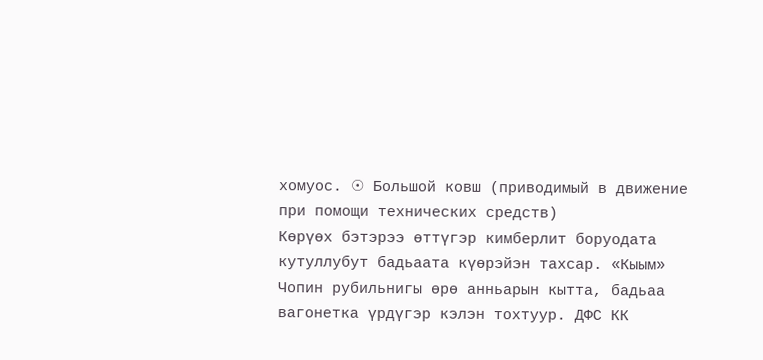хомуос. ☉ Большой ковш (приводимый в движение при помощи технических средств)
Көрүөх бэтэрээ өттүгэр кимберлит боруодата кутуллубут бадьаата күөрэйэн тахсар. «Кыым»
Чопин рубильнигы өрө анньарын кытта, бадьаа вагонетка үрдүгэр кэлэн тохтуур. ДФС КК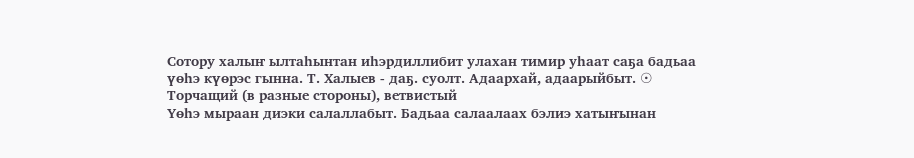Сотору халыҥ ылтаһынтан иһэрдиллибит улахан тимир уһаат саҕа бадьаа үөһэ күөрэс гынна. Т. Халыев - даҕ. суолт. Адаархай, адаарыйбыт. ☉ Торчащий (в разные стороны), ветвистый
Үөһэ мыраан диэки салаллабыт. Бадьаа салаалаах бэлиэ хатыҥынан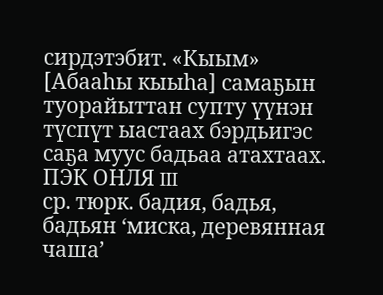сирдэтэбит. «Кыым»
[Абааһы кыыһа] самаҕын туорайыттан супту үүнэн түспүт ыастаах бэрдьигэс саҕа муус бадьаа атахтаах. ПЭК ОНЛЯ III
ср. тюрк. бадия, бадья, бадьян ‘миска, деревянная чаша’